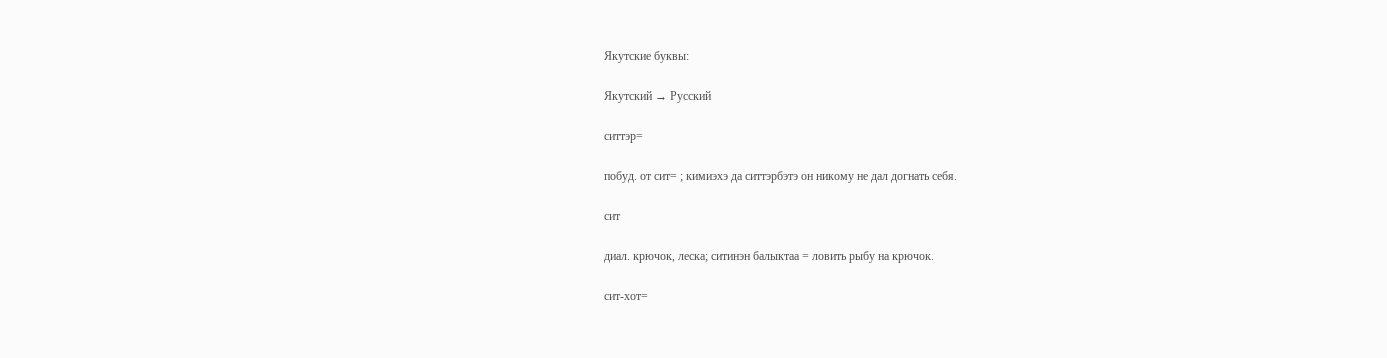Якутские буквы:

Якутский → Русский

ситтэр=

побуд. от сит= ; кимиэхэ да ситтэрбэтэ он никому не дал догнать себя.

сит

диал. крючок, леска; ситинэн балыктаа = ловить рыбу на крючок.

сит-хот=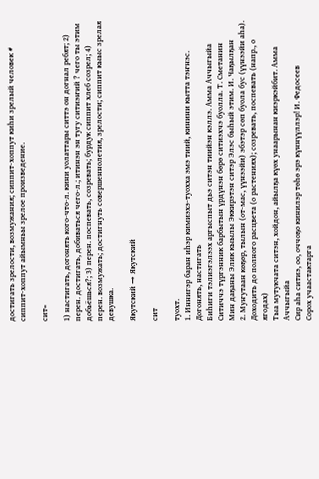достигать зрелости, возмужания; сиппит-хоппут киһи зрелый человек # сиппит-хоппут айымньы зрелое произведение.

сит=

1) настигать, догонять кого-что-л. кини уолаттары ситтэ он догнал ребят; 2) перен. достигать, добиваться чего-л.; итинэн эн тугу ситиэҥий ? чего ты этим добьёшься?; 3) перен. поспевать, созревать; бурдук сиппит хлеб созрел; 4) перен. возмужать; достигнуть совершеннолетия, зрелости; сиппит кыыс зрелая девушка.

Якутский → Якутский

сит

туохт.
1. Иннигэр баран иһэр кимиэхэ-туохха эмэ тиий, кинини кытта тэҥнэс. Догонять, настигать
Биһиги тэлиэгэлээх аргыспыт дьэ ситэн тиийэн кэллэ. Амма Аччыгыйа
Ситиччэ түргэнник барбытын үрдүнэн бөрө ситиэхчэ буолла. Т. Сметанин
Мин даҕаны Элик кыылы Эккирэтэн ситэр Элэс быһый этим. И. Чаҕылҕан
2. Муҥутаан көҕөр, тылын (от-мас, үүнээйи) эбэтэр сөп буола бус (үүнээйи аһа). Доходить до полного расцвета (о растениях); созревать, поспевать (напр., о ягодах)
Тыа мутукчата ситэн, хойдон, айылҕа күөх унаарынан киэркэйбит. Амма Аччыгыйа
Сир аһа ситиэ, оо, оччоҕо кинилэр төһө эрэ күннүүллэр! И. Федосеев
Сорох учаастактарга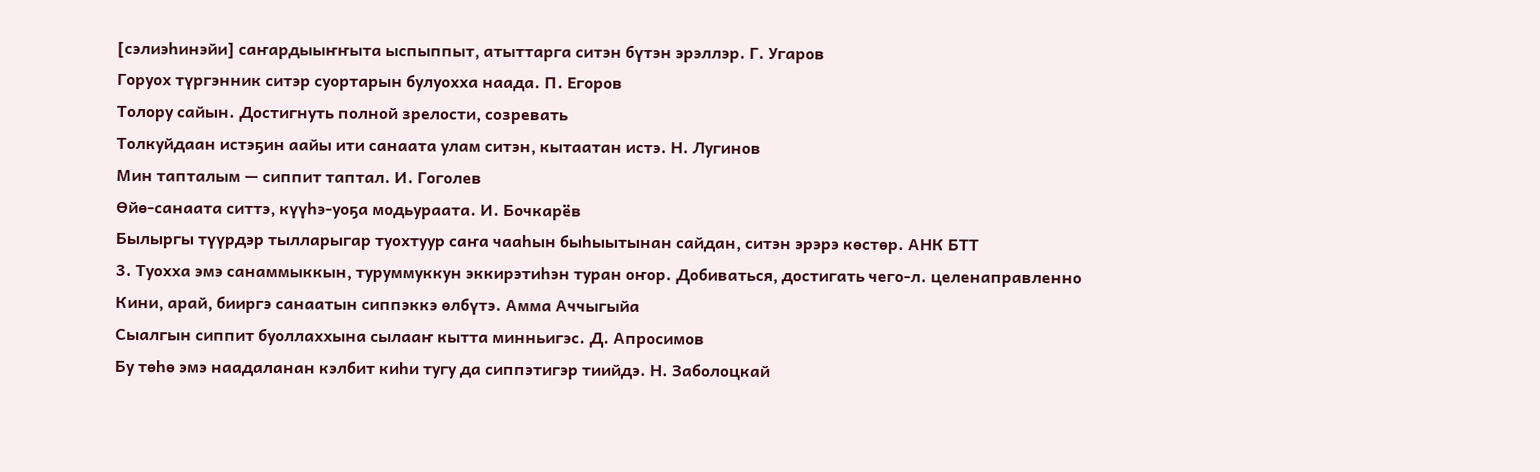[сэлиэһинэйи] саҥардыыҥҥыта ыспыппыт, атыттарга ситэн бүтэн эрэллэр. Г. Угаров
Горуох түргэнник ситэр суортарын булуохха наада. П. Егоров
Толору сайын. Достигнуть полной зрелости, созревать
Толкуйдаан истэҕин аайы ити санаата улам ситэн, кытаатан истэ. Н. Лугинов
Мин тапталым — сиппит таптал. И. Гоголев
Өйө-санаата ситтэ, күүһэ-уоҕа модьураата. И. Бочкарёв
Былыргы түүрдэр тылларыгар туохтуур саҥа чааһын быһыытынан сайдан, ситэн эрэрэ көстөр. АНК БТТ
3. Туохха эмэ санаммыккын, туруммуккун эккирэтиһэн туран оҥор. Добиваться, достигать чего-л. целенаправленно
Кини, арай, бииргэ санаатын сиппэккэ өлбүтэ. Амма Аччыгыйа
Сыалгын сиппит буоллаххына сылааҥ кытта минньигэс. Д. Апросимов
Бу төһө эмэ наадаланан кэлбит киһи тугу да сиппэтигэр тиийдэ. Н. Заболоцкай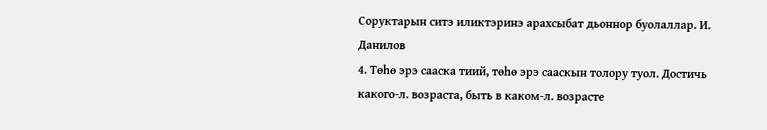Соруктарын ситэ иликтэринэ арахсыбат дьоннор буолаллар. И. Данилов
4. Төһө эрэ сааска тиий, төһө эрэ сааскын толору туол. Достичь какого-л. возраста, быть в каком-л. возрасте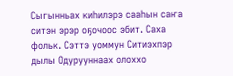Сыгынньах киһилэрэ сааһын саҥа ситэн эрэр оҕочоос эбит. Саха фольк. Сэттэ уоммун Ситиэхпэр дылы Одурууннаах олоххо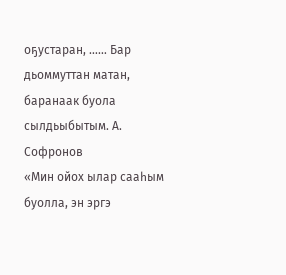оҕустаран, …… Бар дьоммуттан матан, баранаак буола сылдьыбытым. А. Софронов
«Мин ойох ылар сааһым буолла, эн эргэ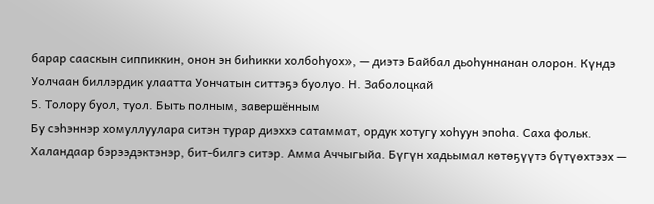барар сааскын сиппиккин, онон эн биһикки холбоһуох», — диэтэ Байбал дьоһуннанан олорон. Күндэ
Уолчаан биллэрдик улаатта Уончатын ситтэҕэ буолуо. Н. Заболоцкай
5. Толору буол, туол. Быть полным, завершённым
Бу сэһэннэр хомуллуулара ситэн турар диэххэ сатаммат, ордук хотугу хоһуун эпоһа. Саха фольк. Халандаар бэрээдэктэнэр, бит-билгэ ситэр. Амма Аччыгыйа. Бүгүн хадьымал көтөҕүүтэ бүтүөхтээх —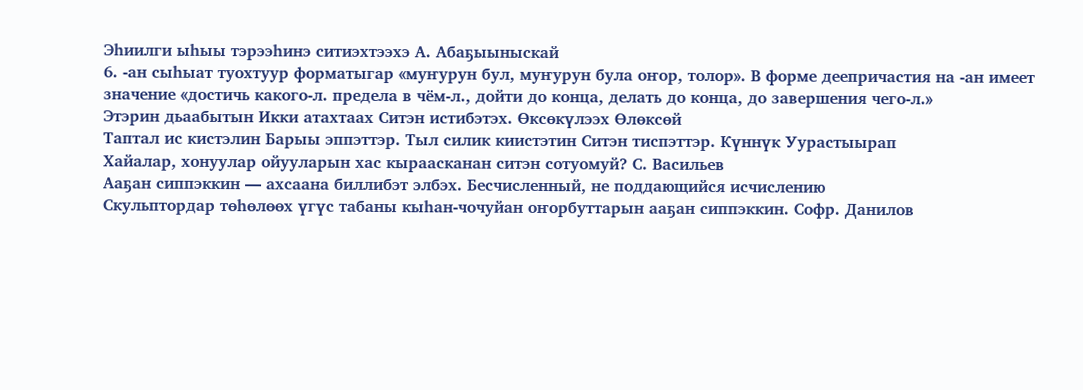Эһиилги ыһыы тэрээһинэ ситиэхтээхэ А. Абаҕыыныскай
6. -ан сыһыат туохтуур форматыгар «муҥурун бул, муҥурун була оҥор, толор». В форме деепричастия на -ан имеет значение «достичь какого-л. предела в чём-л., дойти до конца, делать до конца, до завершения чего-л.»
Этэрин дьаабытын Икки атахтаах Ситэн истибэтэх. Өксөкүлээх Өлөксөй
Таптал ис кистэлин Барыы эппэттэр. Тыл силик киистэтин Ситэн тиспэттэр. Күннүк Уурастыырап
Хайалар, хонуулар ойууларын хас кыраасканан ситэн сотуомуй? С. Васильев
Ааҕан сиппэккин — ахсаана биллибэт элбэх. Бесчисленный, не поддающийся исчислению
Скульптордар төһөлөөх үгүс табаны кыһан-чочуйан оҥорбуттарын ааҕан сиппэккин. Софр. Данилов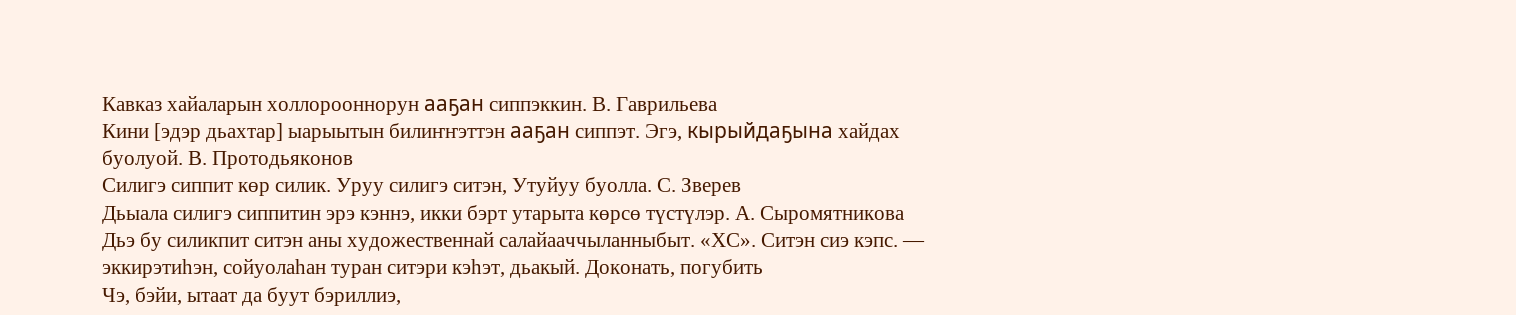Кавказ хайаларын холлорооннорун ааҕан сиппэккин. В. Гаврильева
Кини [эдэр дьахтар] ыарыытын билиҥҥэттэн ааҕан сиппэт. Эгэ, кырыйдаҕына хайдах буолуой. В. Протодьяконов
Силигэ сиппит көр силик. Уруу силигэ ситэн, Утуйуу буолла. С. Зверев
Дьыала силигэ сиппитин эрэ кэннэ, икки бэрт утарыта көрсө түстүлэр. А. Сыромятникова
Дьэ бу силикпит ситэн аны художественнай салайааччыланныбыт. «ХС». Ситэн сиэ кэпс. — эккирэтиһэн, сойуолаһан туран ситэри кэһэт, дьакый. Доконать, погубить
Чэ, бэйи, ытаат да буут бэриллиэ,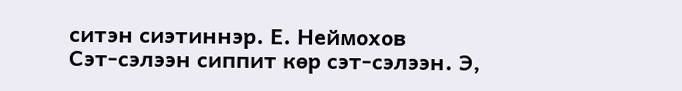ситэн сиэтиннэр. Е. Неймохов
Сэт-сэлээн сиппит көр сэт-сэлээн. Э,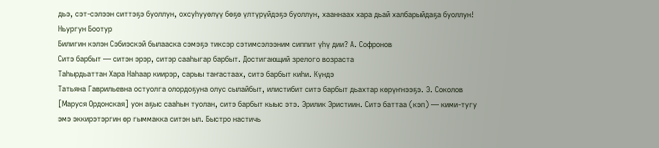дьэ, сэт-сэлээн ситтэҕэ буоллун, охсуһууөлүү бөҕө үлтүрүйдэҕэ буоллун, хааннаах хара дьай халбарыйдаҕа буоллун! Ньургун Боотур
Билигин кэлэн Сэбиэскэй былааска сэмэҕэ тиксэр сэтимсэлээним сиппит үһү дии? А. Софронов
Ситэ барбыт — ситэн эрэр, ситэр сааһыгар барбыт. Достигающий зрелого возраста
Таһырдьаттан Хара Наһаар киирэр, сарыы таҥастаах, ситэ барбыт киһи. Күндэ
Татьяна Гаврильевна остуолга олордоҕуна олус сылайбыт, илистибит ситэ барбыт дьахтар көрүҥнээҕэ. Э. Соколов
[Маруся Ордонская] уон аҕыс сааһын туолан, ситэ барбыт кыыс этэ. Эрилик Эристиин. Ситэ баттаа (кэп) — кими-тугу эмэ эккирэтэргин өр гыммакка ситэн ыл. Быстро настичь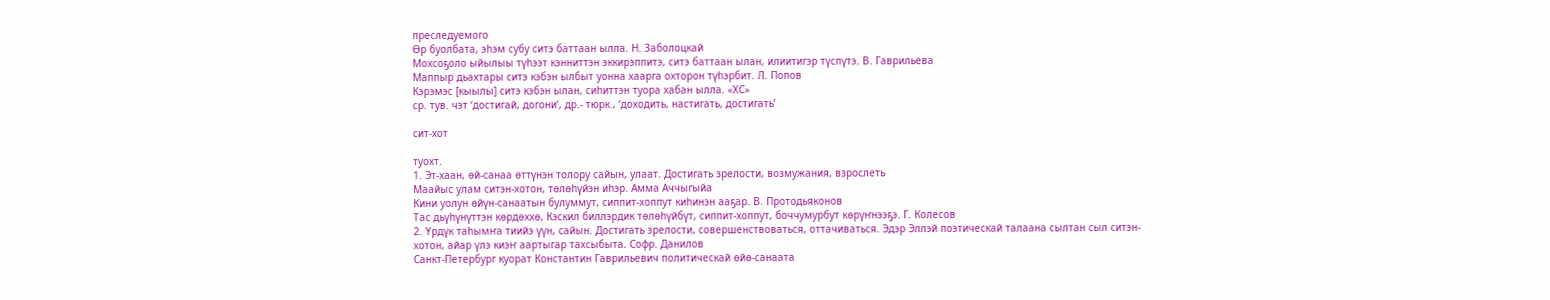преследуемого
Өр буолбата, эһэм субу ситэ баттаан ылла. Н. Заболоцкай
Мохсоҕоло ыйылыы түһээт кэнниттэн эккирэппитэ, ситэ баттаан ылан, илиитигэр түспүтэ. В. Гаврильева
Маппыр дьахтары ситэ кэбэн ылбыт уонна хаарга охторон түһэрбит. Л. Попов
Кэрэмэс [кыылы] ситэ кэбэн ылан, сиһиттэн туора хабан ылла. «ХС»
ср. тув. чэт ‘достигай, догони’, др.- тюрк., ‘доходить, настигать, достигать’

сит-хот

туохт.
1. Эт-хаан, өй-санаа өттүнэн толору сайын, улаат. Достигать зрелости, возмужания, взрослеть
Маайыс улам ситэн-хотон, төлөһүйэн иһэр. Амма Аччыгыйа
Кини уолун өйүн-санаатын булуммут, сиппит-хоппут киһинэн ааҕар. В. Протодьяконов
Тас дьүһүнүттэн көрдөххө, Кэскил биллэрдик төлөһүйбүт, сиппит-хоппут, боччумурбут көрүҥнээҕэ. Г. Колесов
2. Үрдүк таһымҥа тиийэ үүн, сайын. Достигать зрелости, совершенствоваться, оттачиваться. Эдэр Эллэй поэтическай талаана сылтан сыл ситэн-хотон, айар үлэ киэҥ аартыгар тахсыбыта. Софр. Данилов
Санкт-Петербург куорат Константин Гаврильевич политическай өйө-санаата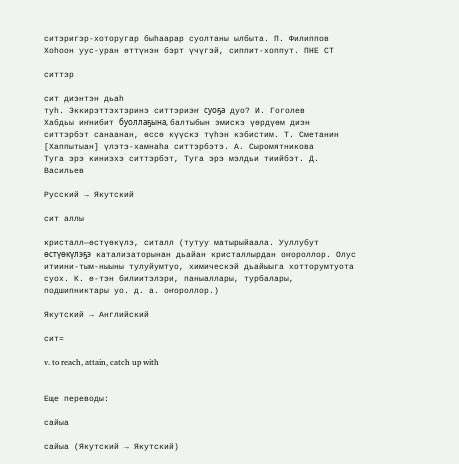ситэригэр-хоторугар быһаарар суолтаны ылбыта. П. Филиппов
Хоһоон уус-уран өттүнэн бэрт үчүгэй, сиппит-хоппут. ПНЕ СТ

ситтэр

сит диэнтэн дьаһ
туһ. Эккирэттэхтэринэ ситтэриэҥ суоҕа дуо? И. Гоголев
Хабдьы иҥнибит буоллаҕына, балтыбын эмискэ үөрдүөм диэн ситтэрбэт санаанан, өссө күүскэ түһэн кэбистим. Т. Сметанин
[Хаппытыан] үлэтэ-хамнаһа ситтэрбэтэ. А. Сыромятникова
Туга эрэ киниэхэ ситтэрбэт, Туга эрэ мэлдьи тиийбэт. Д. Васильев

Русский → Якутский

сит аллы

кристалл—өстүөкүлэ, ситалл (тутуу матырыйаала. Ууллубут өстүөкүлэҕэ катализаторынан дьайан кристаллырдан оҥороллор. Олус итиини-тым-ныыны тулуйумтуо, химическэй дьайыыга хотторумтуота суох. К. ө-тэн билиитэлэри, паныаллары, турбалары, подшипниктары уо. д. а. оҥороллор.)

Якутский → Английский

сит=

v. to reach, attain, catch up with


Еще переводы:

сайыа

сайыа (Якутский → Якутский)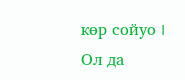көр сойуо I
Ол да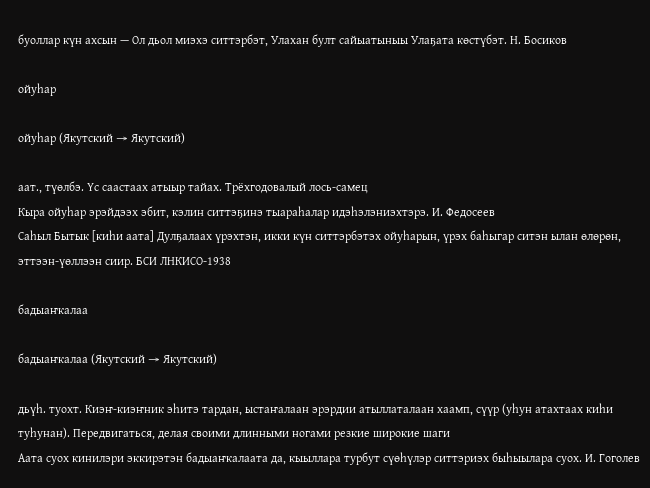буоллар күн ахсын — Ол дьол миэхэ ситтэрбэт, Улахан булт сайыатыныы Улаҕата көстүбэт. Н. Босиков

ойуһар

ойуһар (Якутский → Якутский)

аат., түөлбэ. Үс саастаах атыыр тайах. Трёхгодовалый лось-самец
Кыра ойуһар эрэйдээх эбит, кэлин ситтэҕинэ тыараһалар идэһэлэниэхтэрэ. И. Федосеев
Саһыл Бытык [киһи аата] Дулҕалаах үрэхтэн, икки күн ситтэрбэтэх ойуһарын, үрэх баһыгар ситэн ылан өлөрөн, эттээн-үөллээн сиир. БСИ ЛНКИСО-1938

бадыаҥкалаа

бадыаҥкалаа (Якутский → Якутский)

дьүһ. туохт. Киэҥ-киэҥник эһитэ тардан, ыстаҥалаан эрэрдии атыллаталаан хаамп, сүүр (уһун атахтаах киһи туһунан). Передвигаться, делая своими длинными ногами резкие широкие шаги
Аата суох кинилэри эккирэтэн бадыаҥкалаата да, кыыллара турбут сүөһүлэр ситтэриэх быһыылара суох. И. Гоголев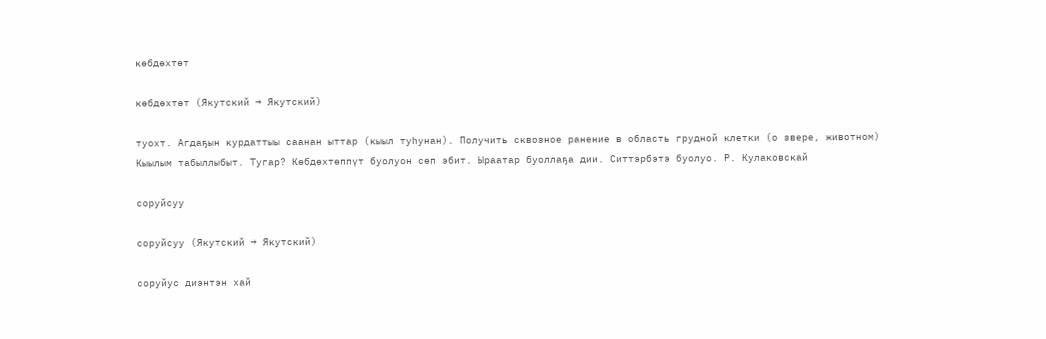көбдөхтөт

көбдөхтөт (Якутский → Якутский)

туохт. Агдаҕын курдаттыы саанан ыттар (кыыл туһунан). Получить сквозное ранение в область грудной клетки (о звере, животном)
Кыылым табыллыбыт. Тугар? Көбдөхтөппүт буолуон сөп эбит. Ыраатар буоллаҕа дии. Ситтэрбэтэ буолуо. Р. Кулаковскай

соруйсуу

соруйсуу (Якутский → Якутский)

соруйус диэнтэн хай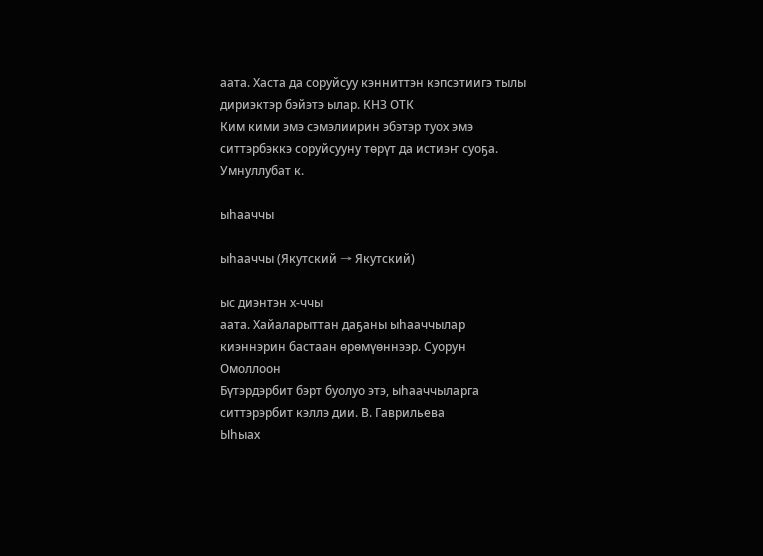аата. Хаста да соруйсуу кэнниттэн кэпсэтиигэ тылы дириэктэр бэйэтэ ылар. КНЗ ОТК
Ким кими эмэ сэмэлиирин эбэтэр туох эмэ ситтэрбэккэ соруйсууну төрүт да истиэҥ суоҕа. Умнуллубат к.

ыһааччы

ыһааччы (Якутский → Якутский)

ыс диэнтэн х-ччы
аата. Хайаларыттан даҕаны ыһааччылар киэннэрин бастаан өрөмүөннээр. Суорун Омоллоон
Бүтэрдэрбит бэрт буолуо этэ, ыһааччыларга ситтэрэрбит кэллэ дии. В. Гаврильева
Ыһыах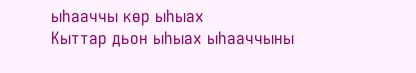ыһааччы көр ыһыах
Кыттар дьон ыһыах ыһааччыны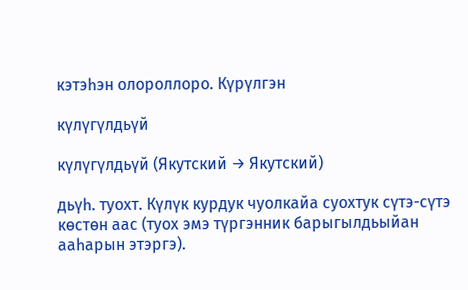кэтэһэн олороллоро. Күрүлгэн

күлүгүлдьүй

күлүгүлдьүй (Якутский → Якутский)

дьүһ. туохт. Күлүк курдук чуолкайа суохтук сүтэ-сүтэ көстөн аас (туох эмэ түргэнник барыгылдьыйан ааһарын этэргэ).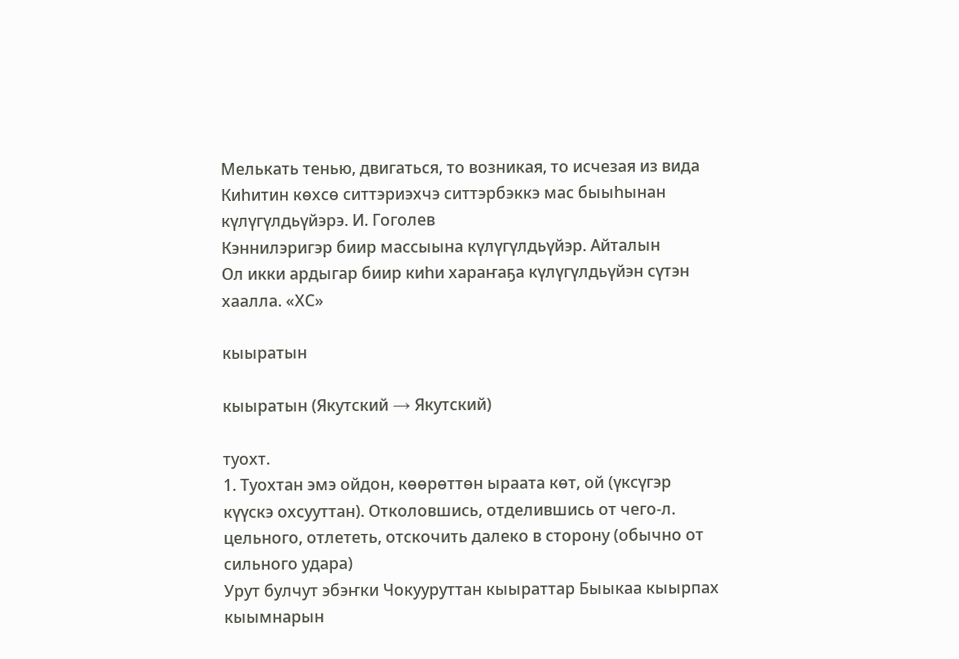Мелькать тенью, двигаться, то возникая, то исчезая из вида
Киһитин көхсө ситтэриэхчэ ситтэрбэккэ мас быыһынан күлүгүлдьүйэрэ. И. Гоголев
Кэннилэригэр биир массыына күлүгүлдьүйэр. Айталын
Ол икки ардыгар биир киһи хараҥаҕа күлүгүлдьүйэн сүтэн хаалла. «ХС»

кыыратын

кыыратын (Якутский → Якутский)

туохт.
1. Туохтан эмэ ойдон, көөрөттөн ыраата көт, ой (үксүгэр күүскэ охсууттан). Отколовшись, отделившись от чего-л. цельного, отлететь, отскочить далеко в сторону (обычно от сильного удара)
Урут булчут эбэҥки Чокууруттан кыыраттар Быыкаа кыырпах кыымнарын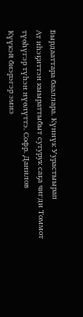Бырдааттара бааллара. Күннүк Уурастыырап
Ат иһэҕиттэн кыыраттыбыт сутурук саҕа чигди Томмот түөһүгэр түһэн нүөлүттэ. Софр. Данилов
Күүкэй биэрэгэр эмиэ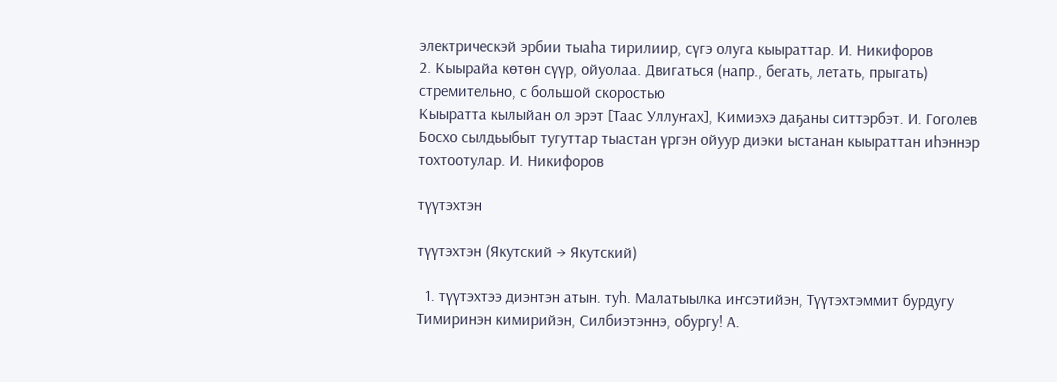электрическэй эрбии тыаһа тирилиир, сүгэ олуга кыыраттар. И. Никифоров
2. Кыырайа көтөн сүүр, ойуолаа. Двигаться (напр., бегать, летать, прыгать) стремительно, с большой скоростью
Кыыратта кылыйан ол эрэт [Таас Уллуҥах], Кимиэхэ даҕаны ситтэрбэт. И. Гоголев
Босхо сылдьыбыт тугуттар тыастан үргэн ойуур диэки ыстанан кыыраттан иһэннэр тохтоотулар. И. Никифоров

түүтэхтэн

түүтэхтэн (Якутский → Якутский)

  1. түүтэхтээ диэнтэн атын. туһ. Малатыылка иҥсэтийэн, Түүтэхтэммит бурдугу Тимиринэн кимирийэн, Силбиэтэннэ, обургу! А.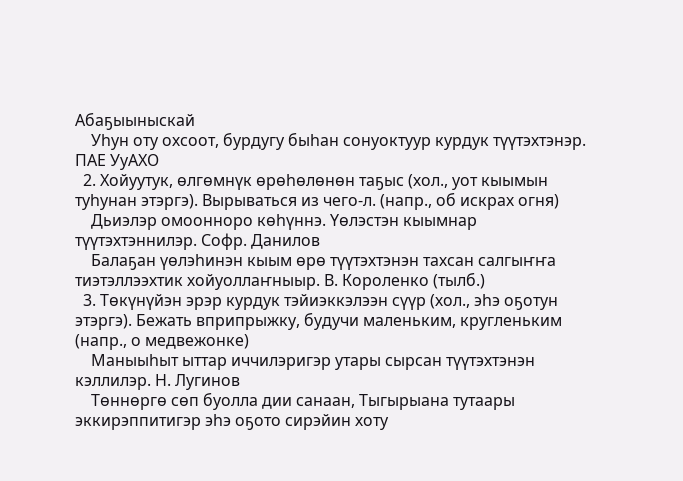Абаҕыыныскай
    Уһун оту охсоот, бурдугу быһан сонуоктуур курдук түүтэхтэнэр. ПАЕ УуАХО
  2. Хойуутук, өлгөмнүк өрөһөлөнөн таҕыс (хол., уот кыымын туһунан этэргэ). Вырываться из чего-л. (напр., об искрах огня)
    Дьиэлэр омоонноро көһүннэ. Үөлэстэн кыымнар түүтэхтэннилэр. Софр. Данилов
    Балаҕан үөлэһинэн кыым өрө түүтэхтэнэн тахсан салгыҥҥа тиэтэллээхтик хойуоллаҥныыр. В. Короленко (тылб.)
  3. Төкүнүйэн эрэр курдук тэйиэккэлээн сүүр (хол., эһэ оҕотун этэргэ). Бежать вприпрыжку, будучи маленьким, кругленьким (напр., о медвежонке)
    Маныыһыт ыттар иччилэригэр утары сырсан түүтэхтэнэн кэллилэр. Н. Лугинов
    Төннөргө сөп буолла дии санаан, Тыгырыана тутаары эккирэппитигэр эһэ оҕото сирэйин хоту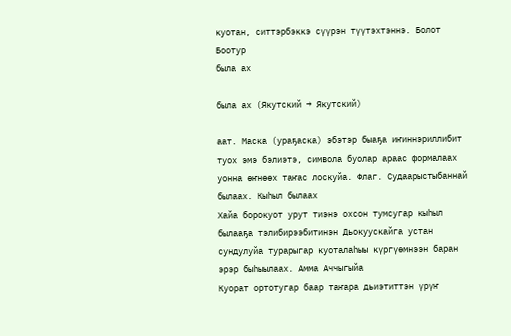куотан, ситтэрбэккэ сүүрэн түүтэхтэннэ. Болот Боотур
была ах

была ах (Якутский → Якутский)

аат. Маска (ураҕаска) эбэтэр быаҕа иҥиннэриллибит туох эмэ бэлиэтэ, символа буолар араас формалаах уонна өҥнөөх таҥас лоскуйа. Флаг. Судаарыстыбаннай былаах. Кыһыл былаах
Хайа борокуот урут тиэнэ охсон тумсугар кыһыл былааҕа тэлибирээбитинэн Дьокуускайга устан сундулуйа турарыгар куоталаһыы күргүөмнээн баран эрэр быһыылаах. Амма Аччыгыйа
Куорат ортотугар баар таҥара дьиэтиттэн үрүҥ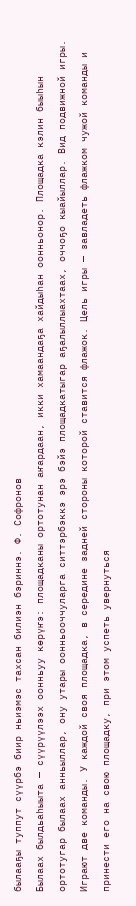былааҕы туппут сүүрбэ биир ньиэмэс тахсан билиэн бэриннэ. Ф. Софронов
Былаах былдьаһыыта — сүүрүүлээх оонньуу көрүҥэ: площадканы ортотунан аҥардаан, икки хамаандаҕа хайдыһан оонньонор. Площадка кэлин быыһын ортотугар былаах анньыллар, ону утары оонньооччуларга ситтэрбэккэ эрэ бэйэ площадкатыгар аҕалыллыахтаах, оччоҕо кыайыллар. Вид подвижной игры. Играют две команды. У каждой своя площадка, в середине задней стороны которой ставится флажок. Цель игры — завладеть флажком чужой команды и принести его на свою площадку, при этом успеть увернуться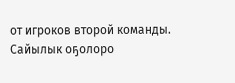от игроков второй команды. Сайылык оҕолоро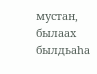мустан, былаах былдьаһа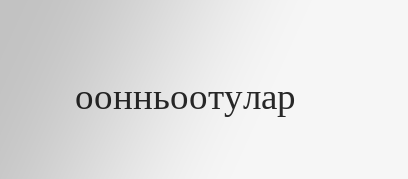оонньоотулар